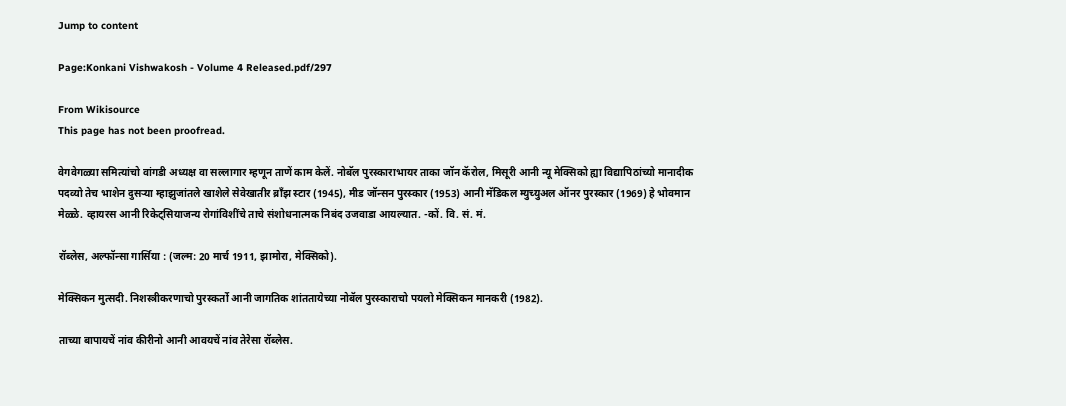Jump to content

Page:Konkani Vishwakosh - Volume 4 Released.pdf/297

From Wikisource
This page has not been proofread.

वेगवेगळ्या समित्यांचो वांगडी अध्यक्ष वा सल्लागार म्हणून ताणें काम केलें. नोबॅल पुरस्काराभायर ताका जॉन कॅरोल, मिसूरी आनी न्यू मेक्सिको ह्या विद्यापिठांच्यो मानादीक पदव्यो तेच भाशेन दुसऱ्या म्हाझुजांतले खाशेले सेवेखातीर ब्राँझ स्टार (1945), मीड जॉन्सन पुरस्कार (1953) आनी मॅडिकल म्युच्युअल ऑनर पुरस्कार (1969) हे भोवमान मेळ्ळे. व्हायरस आनी रिकेट्सियाजन्य रोगांविशींचे ताचे संशोधनात्मक निबंद उजवाडा आयल्यात. -कों. वि. सं. मं.

रॉब्लेस, अल्फॉन्सा गार्सिया : (जल्म: 20 मार्च 1911, झामोरा, मेक्सिको).

मेक्सिकन मुत्सदी. निशस्त्रीकरणाचो पुरस्कर्तो आनी जागतिक शांततायेच्या नोबॅल पुरस्काराचो पयलो मेक्सिकन मानकरी (1982).

ताच्या बापायचें नांव कीरीनो आनी आवयचें नांव तेरेसा रॉब्लेस.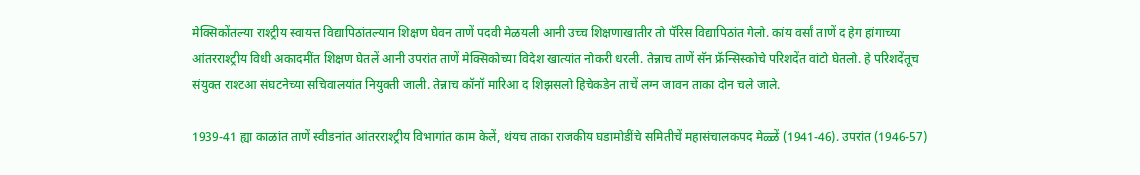मेक्सिकोंतल्या राश्ट्रीय स्वायत्त विद्यापिठांतल्यान शिक्षण घेवन ताणें पदवी मेळयली आनी उच्च शिक्षणाखातीर तो पॅरिस विद्यापिठांत गेलो. कांय वर्सां ताणें द हेग हांगाच्या आंतरराश्ट्रीय विधी अकादमींत शिक्षण घेतलें आनी उपरांत ताणें मेक्सिकोच्या विदेश खात्यांत नोकरी धरली. तेन्नाच ताणें सॅन फ्रॅन्सिस्कोचे परिशदेंत वांटो घेतलो. हे परिशदेंतूच संयुक्त राश्टआ संघटनेच्या सचिवालयांत नियुक्ती जाली. तेन्नाच कॉनॉ मारिआ द शिझसलो हिचेकडेन ताचें लग्न जावन ताका दोन चले जाले.

1939-41 ह्या काळांत ताणें स्वीडनांत आंतरराश्ट्रीय विभागांत काम केलें, थंयच ताका राजकीय घडामोडींचे समितीचें महासंचालकपद मेळ्ळें (1941-46). उपरांत (1946-57)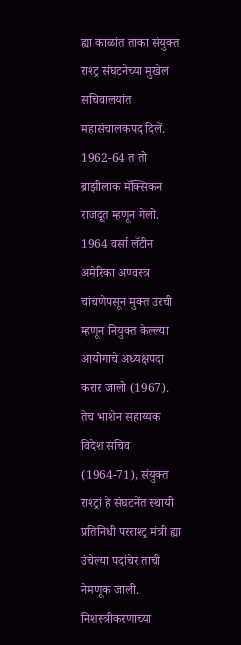ह्या काळांत ताका संयुक्त राश्ट्र संघटनेच्या मुखेल सचिवालयांत महासंचालकपद दिलें. 1962-64 त तो ब्राझीलाक मॅक्सिकन राजदूत म्हणून गेलो. 1964 वर्सा लॅटीन अमेरिका अण्वस्त्र चांचणेपसून मुक्त उरची म्हणून नियुक्त केल्ल्या आयोगाचे अध्यक्षपदा करार जालो (1967). तेच भाशेन सहाय्यक विदेश सचिव (1964-71), संयुक्त राश्ट्रां हे संघटनेंत स्थायी प्रतिनिधी परराश्ट्र मंत्री ह्या उंचेल्या पदांचेर ताची नेमणूक जाली. निशस्त्रीकरणाच्या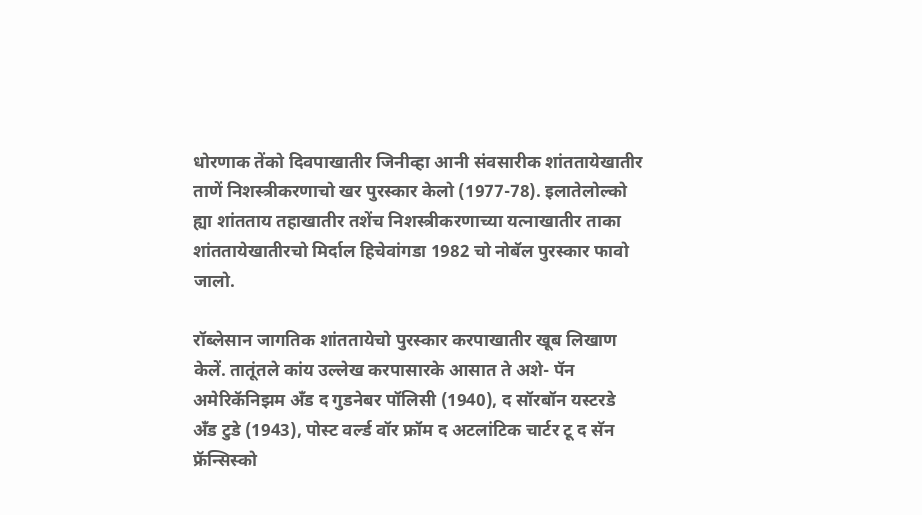धोरणाक तेंको दिवपाखातीर जिनीव्हा आनी संवसारीक शांततायेखातीर ताणें निशस्त्रीकरणाचो खर पुरस्कार केलो (1977-78). इलातेलोल्को ह्या शांतताय तहाखातीर तशेंच निशस्त्रीकरणाच्या यत्नाखातीर ताका शांततायेखातीरचो मिर्दाल हिचेवांगडा 1982 चो नोबॅल पुरस्कार फावो जालो.

रॉब्लेसान जागतिक शांततायेचो पुरस्कार करपाखातीर खूब लिखाण केलें. तातूंतले कांय उल्लेख करपासारके आसात ते अशे- पॅन अमेरिकॅनिझम अँड द गुडनेबर पॉलिसी (1940), द सॉरबॉन यस्टरडे अँड टुडे (1943), पोस्ट वर्ल्ड वॉर फ्रॉम द अटलांटिक चार्टर टू द सॅन फ्रॅन्सिस्को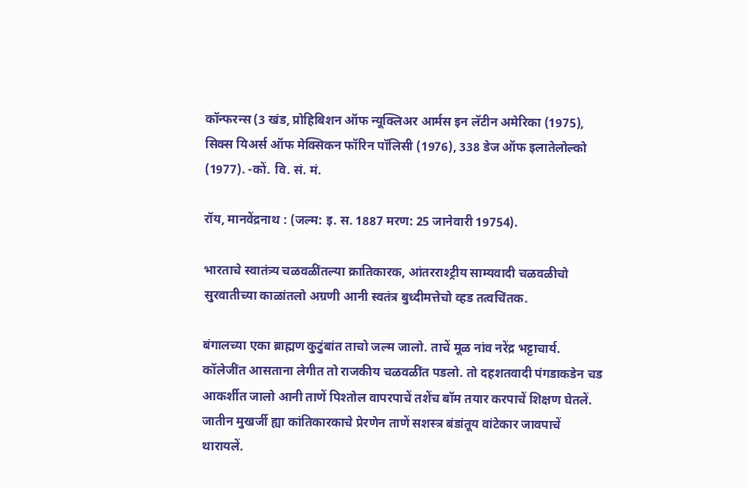कॉन्फरन्स (3 खंड, प्रोहिबिशन ऑफ न्यूक्लिअर आर्मस इन लॅटीन अमेरिका (1975), सिक्स यिअर्स ऑफ मेक्सिकन फॉरिन पॉलिसी (1976), 338 डेज ऑफ इलातेलोल्को (1977). -कों. वि. सं. मं.

रॉय, मानवेंद्रनाथ : (जल्म: इ. स. 1887 मरण: 25 जानेवारी 19754).

भारताचे स्वातंत्र्य चळवळींतल्या क्रातिकारक, आंतरराश्ट्रीय साम्यवादी चळवळीचो सुरवातीच्या काळांतलो अग्रणी आनी स्वतंत्र बुध्दीमत्तेचो व्हड तत्वचिंतक.

बंगालच्या एका ब्राह्मण कुटुंबांत ताचो जल्म जालो. ताचें मूळ नांव नरेंद्र भट्टाचार्य. कॉलेजींत आसताना लेगीत तो राजकीय चळवळींत पडलो. तो दहशतवादी पंगडाकडेन चड आकर्शीत जालो आनी ताणें पिश्तोल वापरपाचें तशेंच बॉम तयार करपाचें शिक्षण घेतलें. जातीन मुखर्जी ह्या कांतिकारकाचे प्रेरणेन ताणें सशस्त्र बंडांतूय वांटेकार जावपाचें थारायलें.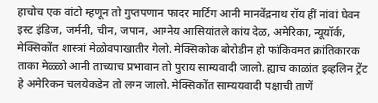हाचोच एक वांटो म्हणून तो गुप्तपणान फादर मार्टिग आनी मानवेंद्रनाथ रॉय हीं नांवां घेवन इस्ट इंडिज, जर्मनी, चीन, जपान, आग्नेय आसियांतले कांय देळ, अमेरिका, न्यूयॉर्क, मेक्सिकोंत शास्त्रां मेळोवपाखातीर गेलो. मेक्सिकोक बोरोडीन हो फांकिवमत क्रांतिकारक ताका मेळ्ळो आनी ताच्याच प्रभावान तो पुराय साम्यवादी जालो. ह्याच काळांत इव्हलिन ट्रेंट हे अमेरिकन चलयेकडेन तो लग्न जालो. मेक्सिकोंत साम्ययवादी पक्षाची ताणें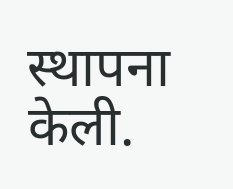स्थापना केली.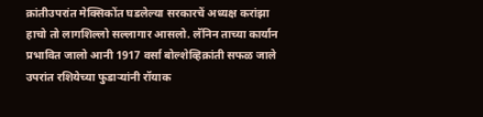क्रांतीउपरांत मेक्सिकोंत घडलेल्या सरकारचें अध्यक्ष करांझा हाचो तो लागशिल्लो सल्लागार आसलो. लॅनिन ताच्या कार्यान प्रभावित जालो आनी 1917 वर्सा बोल्शेव्हिक्रांती सफळ जाले उपरांत रशियेच्या फुडाऱ्यांनी रॉयाक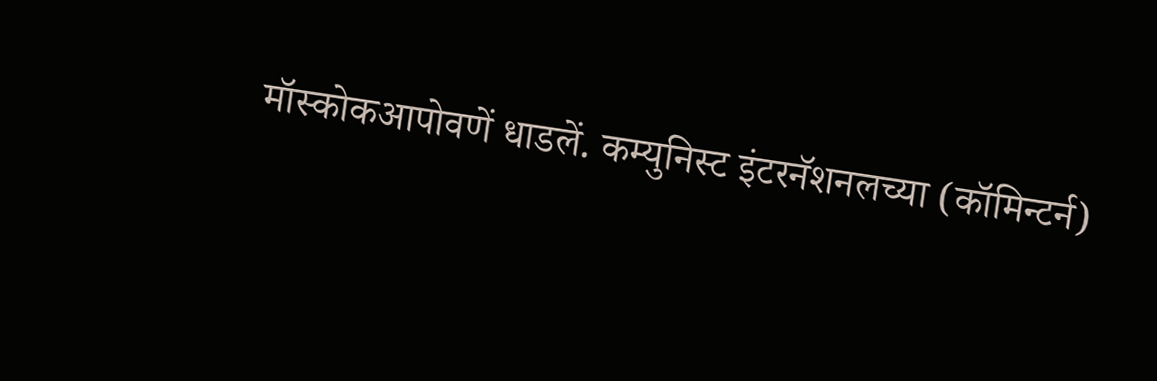मॉस्कोकआपोवणें धाडलें. कम्युनिस्ट इंटरनॅशनलच्या (कॉमिन्टर्न)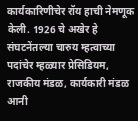कार्यकारिणीचेर रॉय हाची नेमणूक केली. 1926 चे अखेर हे संघटनेंतल्या चारुय म्हत्वाच्या पदांचेर म्हळ्यार प्रेसिडियम, राजकीय मंडळ, कार्यकारी मंडळ आनी